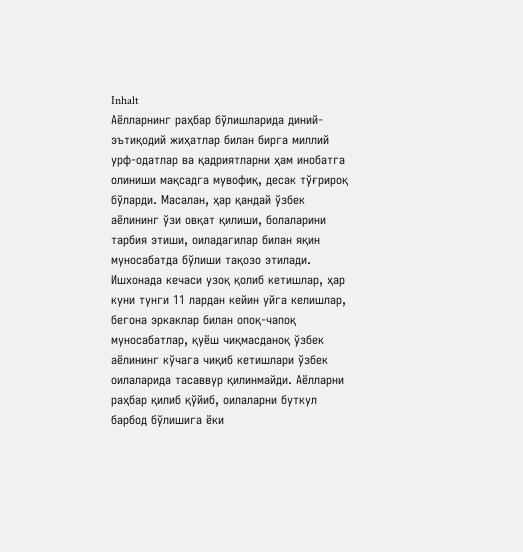Inhalt
Аёлларнинг раҳбар бўлишларида диний-эътиқодий жиҳатлар билан бирга миллий урф-одатлар ва қадриятларни ҳам инобатга олиниши мақсадга мувофиқ, десак тўғрироқ бўларди. Масалан, ҳар қандай ўзбек аёлининг ўзи овқат қилиши, болаларини тарбия этиши, оиладагилар билан яқин муносабатда бўлиши тақозо этилади. Ишхонада кечаси узоқ қолиб кетишлар, ҳар куни тунги 11 лардан кейин уйга келишлар, бегона эркаклар билан опоқ-чапоқ муносабатлар, қуёш чиқмасданоқ ўзбек аёлининг кўчага чиқиб кетишлари ўзбек оилаларида тасаввур қилинмайди. Аёлларни раҳбар қилиб қўйиб, оилаларни буткул барбод бўлишига ёки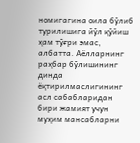номигагина оила бўлиб турилишига йўл қўйиш ҳам тўғри эмас, албатта. Аёлларнинг раҳбар бўлишининг динда ёқтирилмаслигининг асл сабабларидан бири жамият учун муҳим мансабларни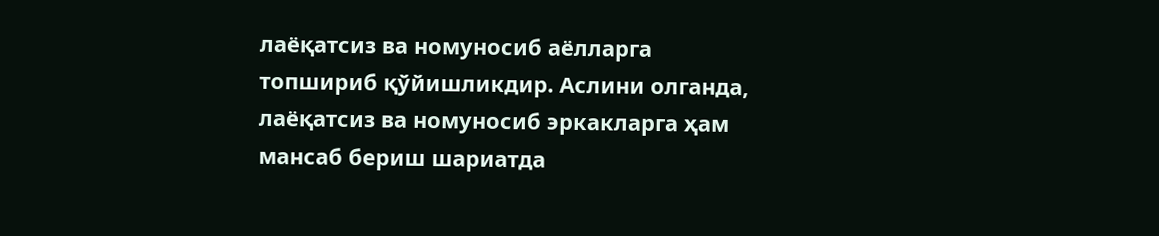лаёқатсиз ва номуносиб аёлларга топшириб қўйишликдир. Аслини олганда, лаёқатсиз ва номуносиб эркакларга ҳам мансаб бериш шариатда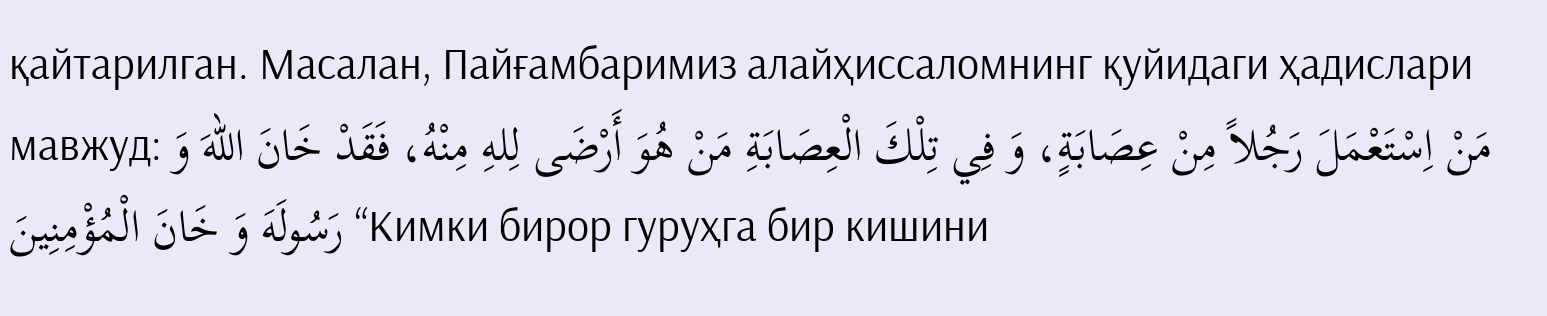қайтарилган. Масалан, Пайғамбаримиз алайҳиссаломнинг қуйидаги ҳадислари мавжуд: مَنْ اِسْتَعْمَلَ رَجُلاً مِنْ عِصَابَةٍ، وَ فِي تِلْكَ الْعِصَابَةِ مَنْ هُوَ أَرْضَى لِلهِ مِنْهُ، فَقَدْ خَانَ اللهَ وَ رَسُولَهَ وَ خَانَ الْمُؤْمِنِينَ “Кимки бирор гуруҳга бир кишини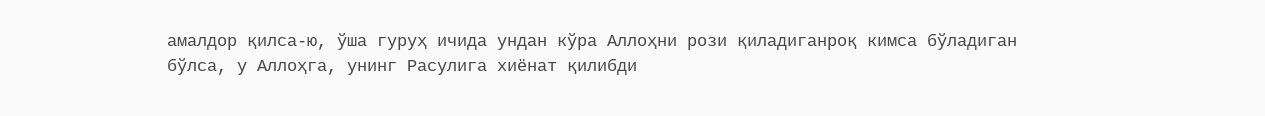амалдор қилса-ю, ўша гуруҳ ичида ундан кўра Аллоҳни рози қиладиганроқ кимса бўладиган бўлса, у Аллоҳга, унинг Расулига хиёнат қилибди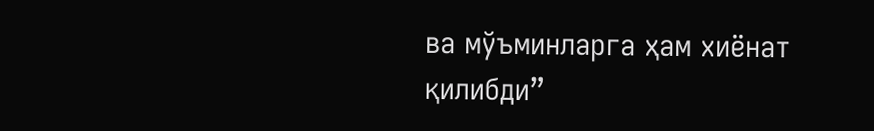ва мўъминларга ҳам хиёнат қилибди”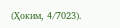(Ҳоким, 4/7023).